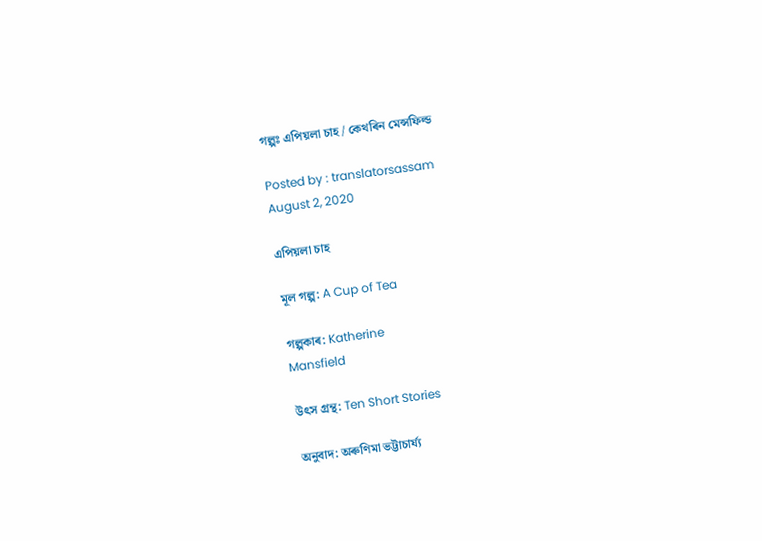গল্পঃ এপিয়লা চাহ / কেথৰিন মেন্সফিল্ড

Posted by : translatorsassam
August 2, 2020

এপিয়লা চাহ

মূল গল্প: A Cup of Tea

গল্পকাৰ: Katherine
Mansfield

উৎস গ্ৰন্থ: Ten Short Stories

অনুবাদ: অৰুণিমা ভট্টাচাৰ্য্য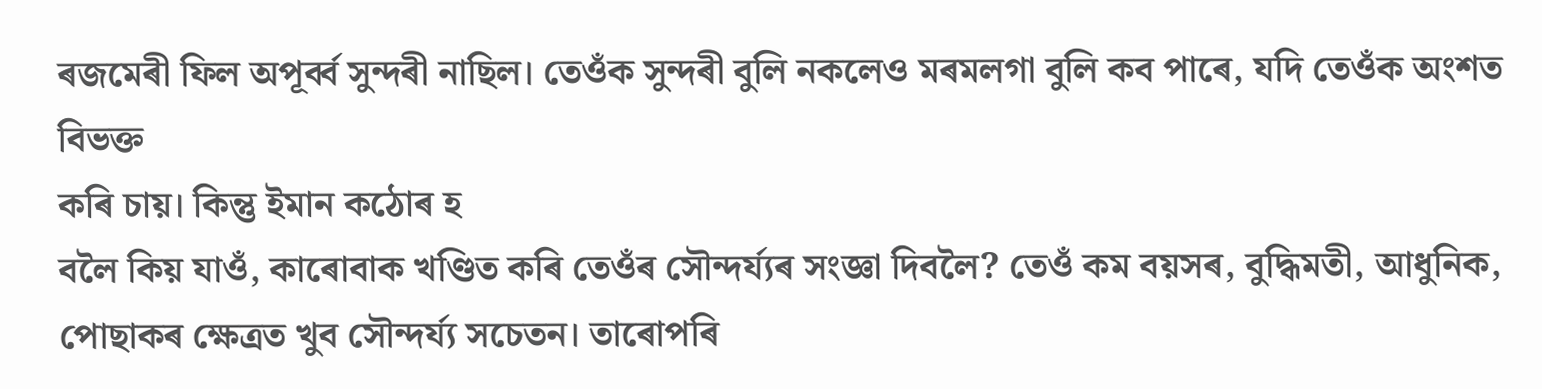ৰজমেৰী ফিল অপূৰ্ব্ব সুন্দৰী নাছিল। তেওঁক সুন্দৰী বুলি নকলেও মৰমলগা বুলি কব পাৰে, যদি তেওঁক অংশত বিভক্ত
কৰি চায়। কিন্তু ইমান কঠোৰ হ
বলৈ কিয় যাওঁ, কাৰোবাক খণ্ডিত কৰি তেওঁৰ সৌন্দৰ্য্যৰ সংজ্ঞা দিবলৈ? তেওঁ কম বয়সৰ, বুদ্ধিমতী, আধুনিক, পোছাকৰ ক্ষেত্ৰত খুব সৌন্দৰ্য্য সচেতন। তাৰোপৰি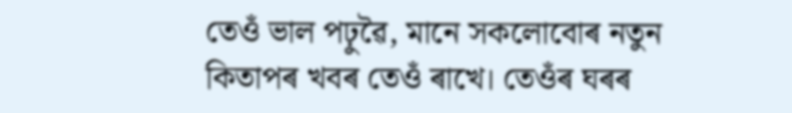তেওঁ ভাল পঢ়ুৱৈ, মানে সকলোবোৰ নতুন কিতাপৰ খবৰ তেওঁ ৰাখে। তেওঁৰ ঘৰৰ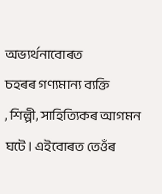অভ্যৰ্থনাবোৰত
চহৰৰ গণ্যমান্য ব্যক্তি
, শিল্পী, সাহিত্যিকৰ আগমন ঘটে। এইবোৰত তেওঁৰ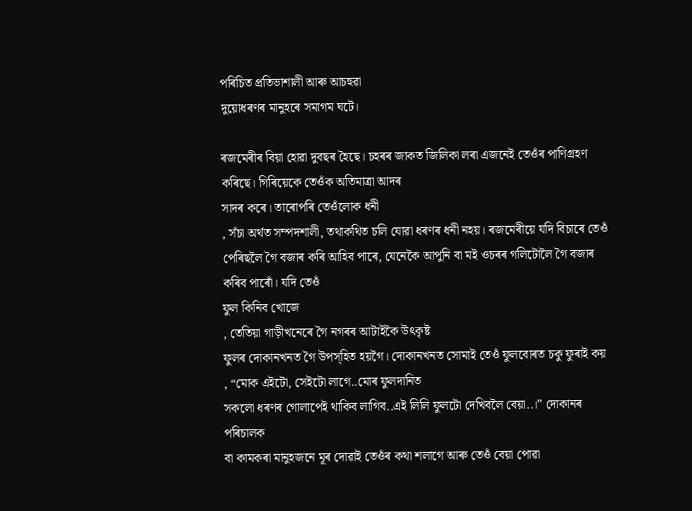পৰিচিত প্ৰতিভাশালী আৰু আচহুৱা
দুয়োধৰণৰ মানুহৰে সমাগম ঘটে।

ৰজমেৰীৰ বিয়া হোৱা দুবছৰ হৈছে। চহৰৰ জাকত জিলিকা লৰা এজনেই তেওঁৰ পাণিগ্ৰহণ কৰিছে। গিৰিয়েকে তেওঁক অতিমাত্রা আদৰ
সাদৰ কৰে। তাৰোপৰি তেওঁলোক ধনী
, সঁচা অৰ্থত সম্পদশালী, তথাকথিত চলি যোৱা ধৰণৰ ধনী নহয়। ৰজমেৰীয়ে যদি বিচাৰে তেওঁ পেৰিছলৈ গৈ বজাৰ কৰি আহিব পাৰে, যেনেকৈ আপুনি বা মই ওচৰৰ গলিটোলৈ গৈ বজাৰ কৰিব পাৰোঁ। যদি তেওঁ
ফুল কিনিব খোজে
, তেতিয়া গাড়ীখনেৰে গৈ নগৰৰ আটাইকৈ উৎকৃষ্ট
ফুলৰ দোকানখনত গৈ উপস্হিত হয়গৈ। দোকানখনত সোমাই তেওঁ ফুলবোৰত চকু ফুৰাই কয়
, “মোক এইটো, সেইটো লাগে..মোৰ ফুলদানিত
সকলো ধৰণৰ গোলাপেই থাকিব লাগিব..এই লিলি ফুলটো দেখিবলৈ বেয়া..।” দোকানৰ পৰিচালক
বা কামকৰা মানুহজনে মূৰ দোৱাই তেওঁৰ কথা শলাগে আৰু তেওঁ বেয়া পোৱা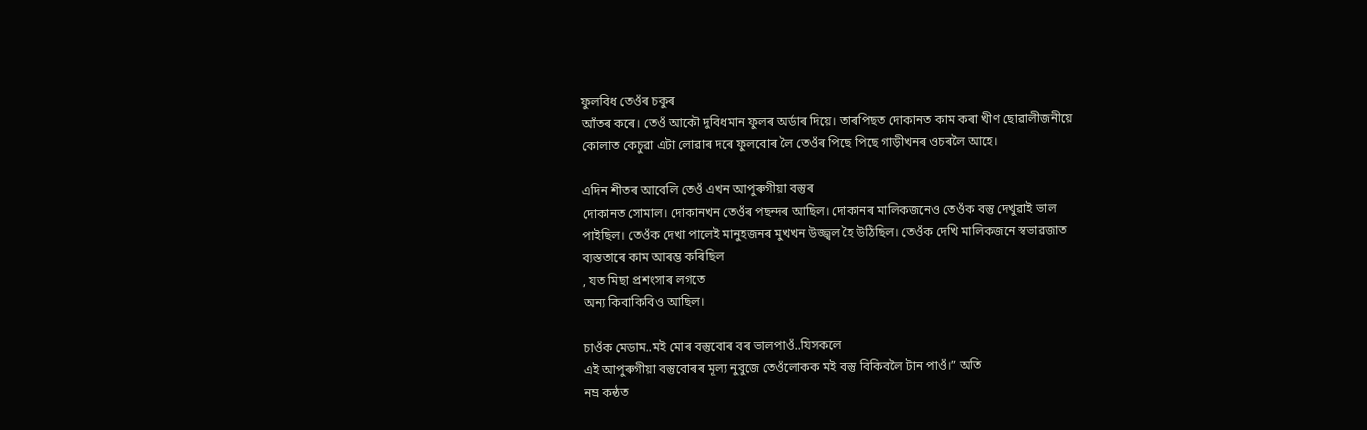ফুলবিধ তেওঁৰ চকুৰ
আঁতৰ কৰে। তেওঁ আকৌ দুবিধমান ফুলৰ অৰ্ডাৰ দিয়ে। তাৰপিছত দোকানত কাম কৰা খীণ ছোৱালীজনীয়ে
কোলাত কেচুৱা এটা লোৱাৰ দৰে ফুলবোৰ লৈ তেওঁৰ পিছে পিছে গাড়ীখনৰ ওচৰলৈ আহে।

এদিন শীতৰ আবেলি তেওঁ এখন আপুৰুগীয়া বস্তুৰ
দোকানত সোমাল। দোকানখন তেওঁৰ পছন্দৰ আছিল। দোকানৰ মালিকজনেও তেওঁক বস্তু দেখুৱাই ভাল
পাইছিল। তেওঁক দেখা পালেই মানুহজনৰ মুখখন উজ্জ্বল হৈ উঠিছিল। তেওঁক দেখি মালিকজনে স্বভাৱজাত
ব্যস্ততাৰে কাম আৰম্ভ কৰিছিল
, যত মিছা প্ৰশংসাৰ লগতে
অন্য কিবাকিবিও আছিল।

চাওঁক মেডাম..মই মোৰ বস্তুবোৰ বৰ ভালপাওঁ..যিসকলে
এই আপুৰুগীয়া বস্তুবোৰৰ মূল্য নুবুজে তেওঁলোকক মই বস্তু বিকিবলৈ টান পাওঁ।” অতি
নম্ৰ কন্ঠত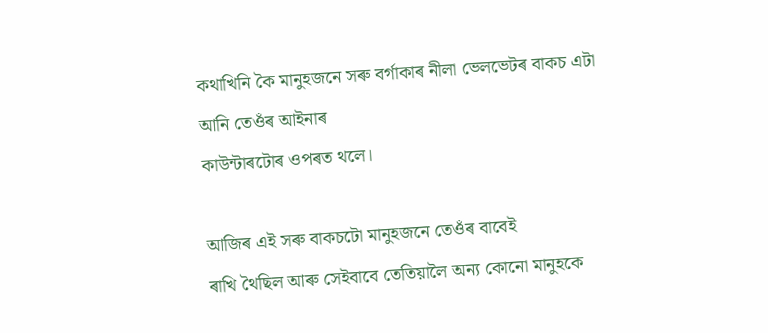কথাখিনি কৈ মানুহজনে সৰু বৰ্গাকাৰ নীলা ভেলভেটৰ বাকচ এটা আনি তেওঁৰ আইনাৰ
কাউন্টাৰটোৰ ওপৰত থলে।

আজিৰ এই সৰু বাকচটো মানুহজনে তেওঁৰ বাবেই
ৰাখি থৈছিল আৰু সেইবাবে তেতিয়ালৈ অন্য কোনো মানুহকে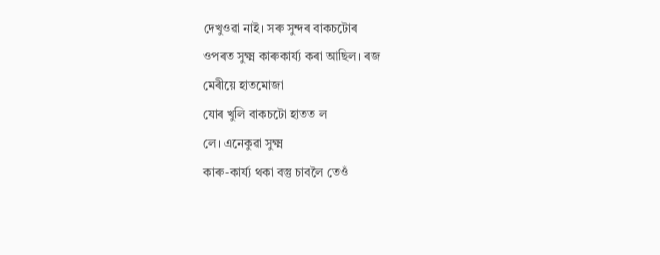দেখুওৱা নাই। সৰু সুন্দৰ বাকচটোৰ
ওপৰত সুক্ষ্ম কাৰুকাৰ্য্য কৰা আছিল। ৰজ
মেৰীয়ে হাতমোজা
যোৰ খুলি বাকচটো হাতত ল
লে। এনেকুৱা সুক্ষ্ম
কাৰু-কাৰ্য্য থকা বস্তু চাবলৈ তেওঁ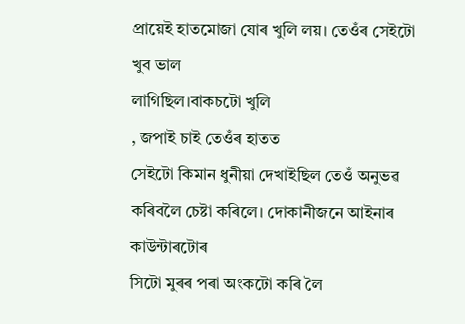প্ৰায়েই হাতমোজা যোৰ খুলি লয়। তেওঁৰ সেইটো খুব ভাল
লাগিছিল।বাকচটো খুলি
, জপাই চাই তেওঁৰ হাতত
সেইটো কিমান ধুনীয়া দেখাইছিল তেওঁ অনুভৱ কৰিবলৈ চেষ্টা কৰিলে। দোকানীজনে আইনাৰ কাউন্টাৰটোৰ
সিটো মুৰৰ পৰা অংকটো কৰি লৈ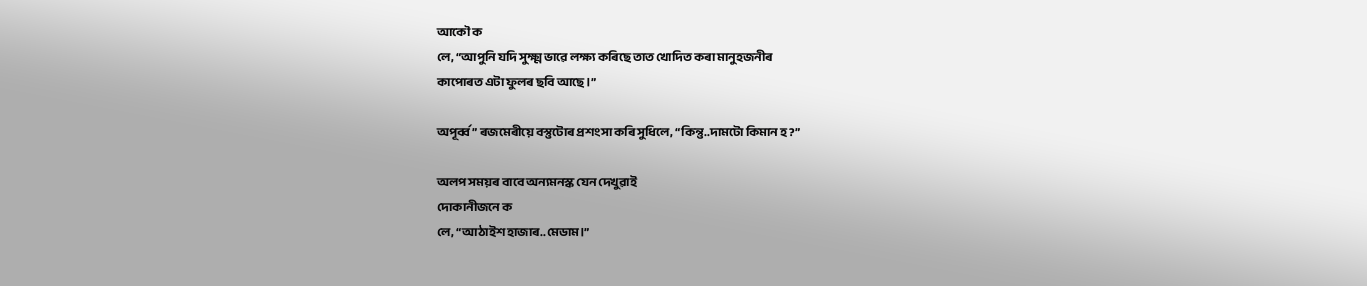আকৌ ক
লে, “আপুনি যদি সুক্ষ্ম ভাৱে লক্ষ্য কৰিছে তাত খোদিত কৰা মানুহজনীৰ
কাপোৰত এটা ফুলৰ ছবি আছে।”

অপূৰ্ব্ব ” ৰজমেৰীয়ে বস্তুটোৰ প্ৰশংসা কৰি সুধিলে, “কিন্তু..দামটো কিমান হ?”

অলপ সময়ৰ বাবে অন্যমনস্ক যেন দেখুৱাই
দোকানীজনে ক
লে, “আঠাইশ হাজাৰ..মেডাম।”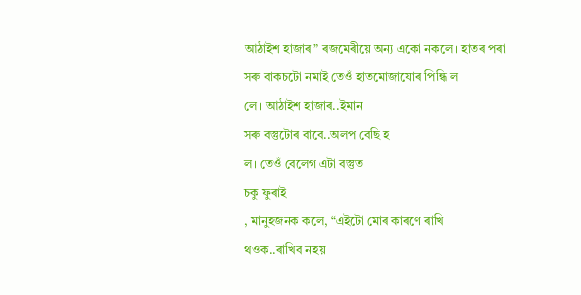আঠাইশ হাজাৰ” ৰজমেৰীয়ে অন্য একো নকলে। হাতৰ পৰা
সৰু বাকচটো নমাই তেওঁ হাতমোজাযোৰ পিন্ধি ল
লে। আঠাইশ হাজাৰ..ইমান
সৰু বস্তুটোৰ বাবে..অলপ বেছি হ
ল। তেওঁ বেলেগ এটা বস্তুত
চকু ফুৰাই
, মানুহজনক কলে, “এইটো মোৰ কাৰণে ৰাখি
থওক..ৰাখিব নহয়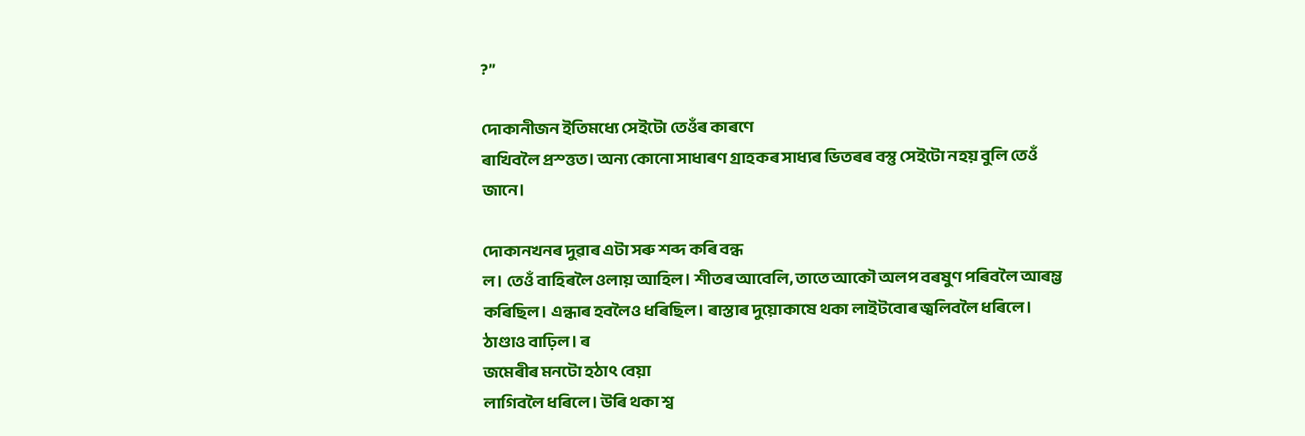?”

দোকানীজন ইতিমধ্যে সেইটো তেওঁৰ কাৰণে
ৰাখিবলৈ প্ৰস্ত্তত। অন্য কোনো সাধাৰণ গ্ৰাহকৰ সাধ্যৰ ভিতৰৰ বস্তু সেইটো নহয় বুলি তেওঁ
জানে।

দোকানখনৰ দুৱাৰ এটা সৰু শব্দ কৰি বন্ধ
ল। তেওঁ বাহিৰলৈ ওলায় আহিল। শীতৰ আবেলি, তাতে আকৌ অলপ বৰষুণ পৰিবলৈ আৰম্ভ কৰিছিল। এন্ধাৰ হবলৈও ধৰিছিল। ৰাস্তাৰ দুয়োকাষে থকা লাইটবোৰ জ্বলিবলৈ ধৰিলে।
ঠাণ্ডাও বাঢ়িল। ৰ
জমেৰীৰ মনটো হঠাৎ বেয়া
লাগিবলৈ ধৰিলে। উৰি থকা শ্ব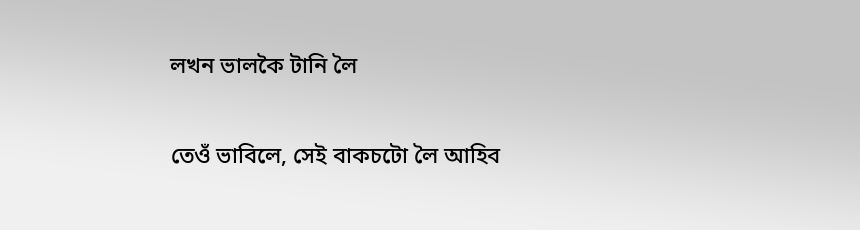লখন ভালকৈ টানি লৈ

তেওঁ ভাবিলে, সেই বাকচটো লৈ আহিব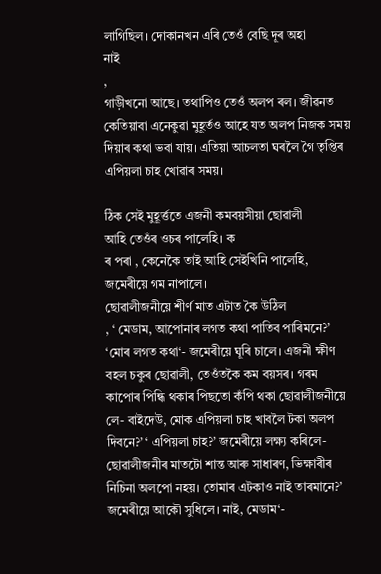লাগিছিল। দোকানখন এৰি তেওঁ বেছি দূৰ অহা
নাই
,
গাড়ীখনো আছে। তথাপিও তেওঁ অলপ ৰল। জীৱনত কেতিয়াবা এনেকুৱা মুহূৰ্তও আহে যত অলপ নিজক সময় দিয়াৰ কথা ভবা যায়। এতিয়া আচলতা ঘৰলৈ গৈ তৃপ্তিৰ
এপিয়লা চাহ খোৱাৰ সময়।

ঠিক সেই মুহূৰ্ত্ততে এজনী কমবয়সীয়া ছোৱালী
আহি তেওঁৰ ওচৰ পালেহি। ক
ৰ পৰা , কেনেকৈ তাই আহি সেইখিনি পালেহি, জমেৰীয়ে গম নাপালে।
ছোৱালীজনীয়ে শীৰ্ণ মাত এটাত কৈ উঠিল
, ‘ মেডাম, আপোনাৰ লগত কথা পাতিব পাৰিমনে?’ ‘মোৰ লগত কথা‘- জমেৰীয়ে ঘূৰি চালে। এজনী ক্ষীণ বহল চকুৰ ছোৱালী, তেওঁতকৈ কম বয়সৰ। গৰম কাপোৰ পিন্ধি থকাৰ পিছতো কঁপি থকা ছোৱালীজনীয়ে
লে- বাইদেউ, মোক এপিয়লা চাহ খাবলৈ টকা অলপ দিবনে?’ ‘ এপিয়লা চাহ?’ জমেৰীয়ে লক্ষ্য কৰিলে- ছোৱালীজনীৰ মাতটো শান্ত আৰু সাধাৰণ, ভিক্ষাৰীৰ নিচিনা অলপো নহয়। তোমাৰ এটকাও নাই তাৰমানে?’ জমেৰীয়ে আকৌ সুধিলে। নাই, মেডাম‘-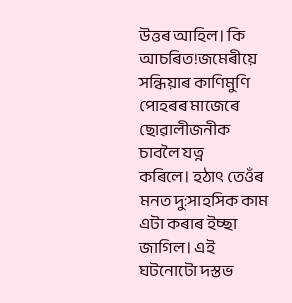উত্তৰ আহিল। কি আচৰিত!জমেৰীয়ে সন্ধিয়াৰ কাণিমুণি পোহৰৰ মাজেৰে ছোৱালীজনীক চাবলৈ যত্ন
কৰিলে। হঠাৎ তেওঁৰ মনত দু:সাহসিক কাম এটা কৰাৰ ইচ্ছা জাগিল। এই ঘটনোটো দস্তভ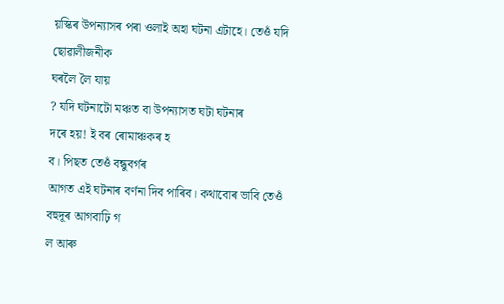য়স্কিৰ উপন্যাসৰ পৰা ওলাই অহা ঘটনা এটাহে। তেওঁ যদি ছোৱালীজনীক
ঘৰলৈ লৈ যায়
? যদি ঘটনাটো মঞ্চত বা উপন্যাসত ঘটা ঘটনাৰ
দৰে হয়! ই বৰ ৰোমাঞ্চকৰ হ
ব। পিছত তেওঁ বন্ধুবৰ্গৰ
আগত এই ঘটনাৰ বৰ্ণনা দিব পাৰিব। কথাবোৰ ভাবি তেওঁ বহুদূৰ আগবাঢ়ি গ
ল আৰু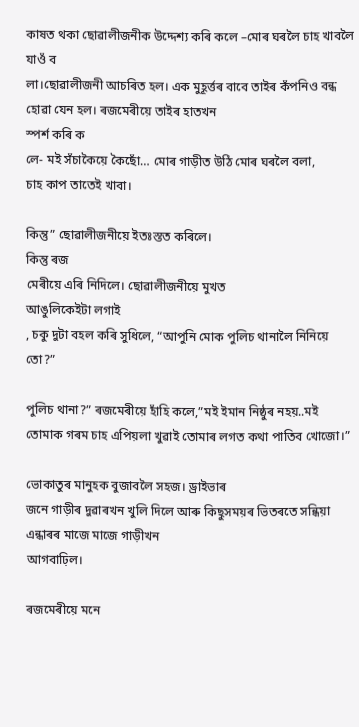কাষত থকা ছোৱালীজনীক উদ্দেশ্য কৰি কলে –মোৰ ঘৰলৈ চাহ খাবলৈ
যাওঁ ব
লা।ছোৱালীজনী আচৰিত হল। এক মুহূৰ্ত্তৰ বাবে তাইৰ কঁপনিও বন্ধ হোৱা যেন হল। ৰজমেৰীয়ে তাইৰ হাতখন
স্পৰ্শ কৰি ক
লে- মই সঁচাকৈয়ে কৈছোঁ… মোৰ গাড়ীত উঠি মোৰ ঘৰলৈ বলা,
চাহ কাপ তাতেই খাবা।

কিন্তু” ছোৱালীজনীয়ে ইতঃস্তত কৰিলে।
কিন্তু ৰজ
মেৰীয়ে এৰি নিদিলে। ছোৱালীজনীয়ে মুখত
আঙুলিকেইটা লগাই
, চকু দুটা বহল কৰি সুধিলে, “আপুনি মোক পুলিচ থানালৈ নিনিয়ে তো?”

পুলিচ থানা?” ৰজমেৰীয়ে হাঁহি কলে,”মই ইমান নিষ্ঠুৰ নহয়..মই
তোমাক গৰম চাহ এপিয়লা খুৱাই তোমাৰ লগত কথা পাতিব খোজো।”

ভোকাতুৰ মানুহক বুজাবলৈ সহজ। ড্ৰাইভাৰ
জনে গাড়ীৰ দুৱাৰখন খুলি দিলে আৰু কিছুসময়ৰ ভিতৰতে সন্ধিয়া এন্ধাৰৰ মাজে মাজে গাড়ীখন
আগবাঢ়িল।

ৰজমেৰীয়ে মনে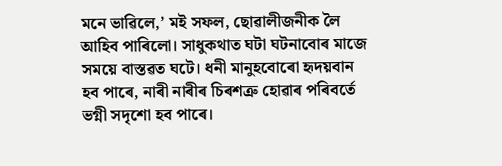মনে ভাৱিলে,’ মই সফল, ছোৱালীজনীক লৈ আহিব পাৰিলো। সাধুকথাত ঘটা ঘটনাবোৰ মাজে সময়ে বাস্তৱত ঘটে। ধনী মানুহবোৰো হৃদয়বান হব পাৰে, নাৰী নাৰীৰ চিৰশত্ৰু হোৱাৰ পৰিবৰ্তে ভগ্নী সদৃশো হব পাৰে।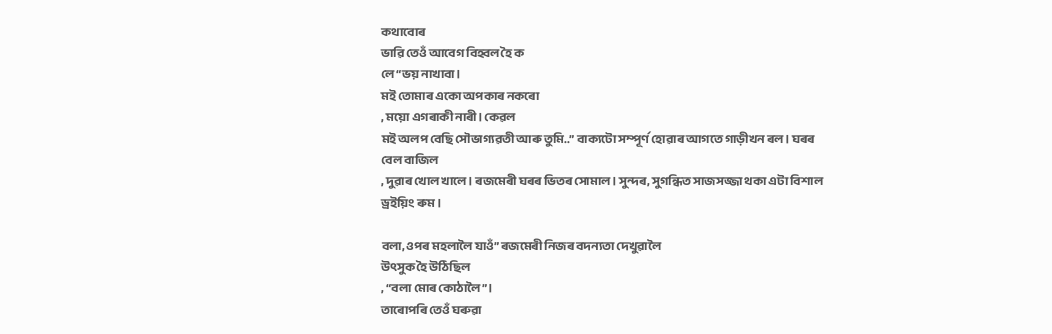কথাবোৰ
ভাৱি তেওঁ আবেগ বিহ্বল হৈ ক
লে “ভয় নাখাবা।
মই তোমাৰ একো অপকাৰ নকৰো
, ময়ো এগৰাকী নাৰী। কেৱল
মই অলপ বেছি সৌভাগ্যৱতী আৰু তুমি..” বাক্যটো সম্পূৰ্ণ হোৱাৰ আগতে গাড়ীখন ৰল। ঘৰৰ
বেল বাজিল
, দুৱাৰ খোল খালে। ৰজমেৰী ঘৰৰ ভিতৰ সোমাল। সুন্দৰ, সুগন্ধিত সাজসজ্জা থকা এটা বিশাল ড্ৰইয়িং ৰুম ।

বলা, ওপৰ মহলালৈ যাওঁ” ৰজমেৰী নিজৰ বদন্যতা দেখুৱালৈ
উৎসুক হৈ উঠিছিল
, “বলা মোৰ কোঠালৈ”।
তাৰোপৰি তেওঁ ঘৰুৱা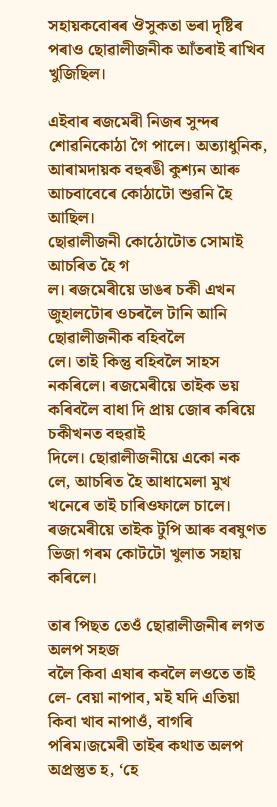সহায়কবোৰৰ ঔসুকতা ভৰা দৃষ্টিৰ পৰাও ছোৱালীজনীক আঁতৰাই ৰাখিব খুজিছিল।

এইবাৰ ৰজমেৰী নিজৰ সুন্দৰ শোৱনিকোঠা গৈ পালে। অত্যাধুনিক, আৰামদায়ক বহুৰঙী কুশ্যন আৰু আচবাবেৰে কোঠাটো শুৱনি হৈ আছিল।
ছোৱালীজনী কোঠোটোত সোমাই আচৰিত হৈ গ
ল। ৰজমেৰীয়ে ডাঙৰ চকী এখন জুহালটোৰ ওচৰলৈ টানি আনি ছোৱালীজনীক বহিবলৈ
লে। তাই কিন্তু বহিবলৈ সাহস নকৰিলে। ৰজমেৰীয়ে তাইক ভয় কৰিবলৈ বাধা দি প্ৰায় জোৰ কৰিয়ে চকীখনত বহুৱাই
দিলে। ছোৱালীজনীয়ে একো নক
লে, আচৰিত হৈ আধামেলা মুখ খনেৰে তাই চাৰিওফালে চালে। ৰজমেৰীয়ে তাইক টুপি আৰু বৰষুণত ভিজা গৰম কোটটো খুলাত সহায় কৰিলে।

তাৰ পিছত তেওঁ ছোৱালীজনীৰ লগত অলপ সহজ
বলৈ কিবা এষাৰ কবলৈ লওতে তাই
লে- বেয়া নাপাব, মই যদি এতিয়া কিবা খাব নাপাওঁ, বাগৰি পৰিম।জমেৰী তাইৰ কথাত অলপ অপ্ৰস্তুত হ, ‘হে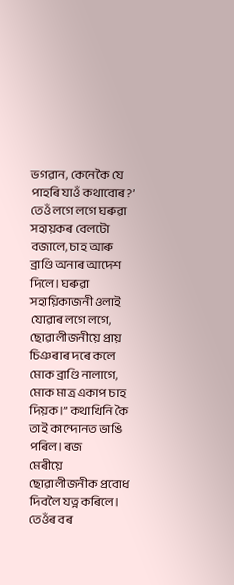ভগৱান, কেনেকৈ যে পাহৰি যাওঁ কথাবোৰ?’ তেওঁ লগে লগে ঘৰুৱা সহায়কৰ বেলটো বজালে, চাহ আৰু ব্ৰাণ্ডি অনাৰ আদেশ দিলে। ঘৰুৱা সহায়িকাজনী ওলাই যোৱাৰ লগে লগে, ছোৱালীজনীয়ে প্ৰায় চিঞৰাৰ দৰে কলে মোক ব্ৰাণ্ডি নালাগে, মোক মাত্ৰ একাপ চাহ দিয়ক।” কথাখিনি কৈ তাই কান্দোনত ভাঙি
পৰিল। ৰজ
মেৰীয়ে ছোৱালীজনীক প্ৰবোধ দিবলৈ যত্ন কৰিলে। তেওঁৰ বৰ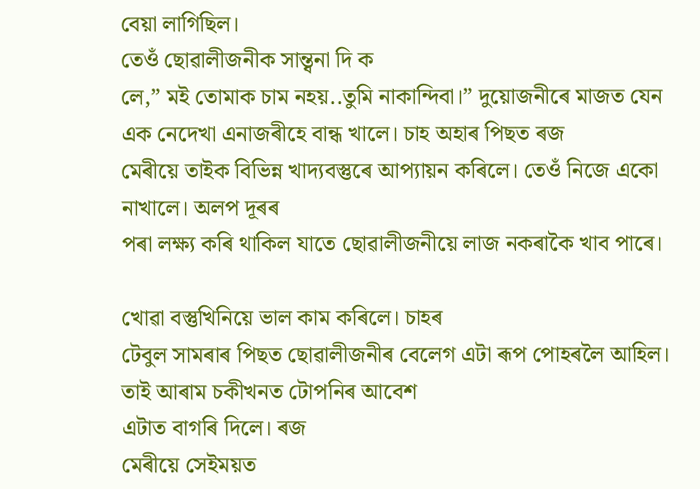বেয়া লাগিছিল।
তেওঁ ছোৱালীজনীক সান্ত্বনা দি ক
লে,” মই তোমাক চাম নহয়..তুমি নাকান্দিবা।” দুয়োজনীৰে মাজত যেন
এক নেদেখা এনাজৰীহে বান্ধ খালে। চাহ অহাৰ পিছত ৰজ
মেৰীয়ে তাইক বিভিন্ন খাদ্যবস্তুৰে আপ্যায়ন কৰিলে। তেওঁ নিজে একো নাখালে। অলপ দূৰৰ
পৰা লক্ষ্য কৰি থাকিল যাতে ছোৱালীজনীয়ে লাজ নকৰাকৈ খাব পাৰে।

খোৱা বস্তুখিনিয়ে ভাল কাম কৰিলে। চাহৰ
টেবুল সামৰাৰ পিছত ছোৱালীজনীৰ বেলেগ এটা ৰূপ পোহৰলৈ আহিল। তাই আৰাম চকীখনত টোপনিৰ আবেশ
এটাত বাগৰি দিলে। ৰজ
মেৰীয়ে সেইময়ত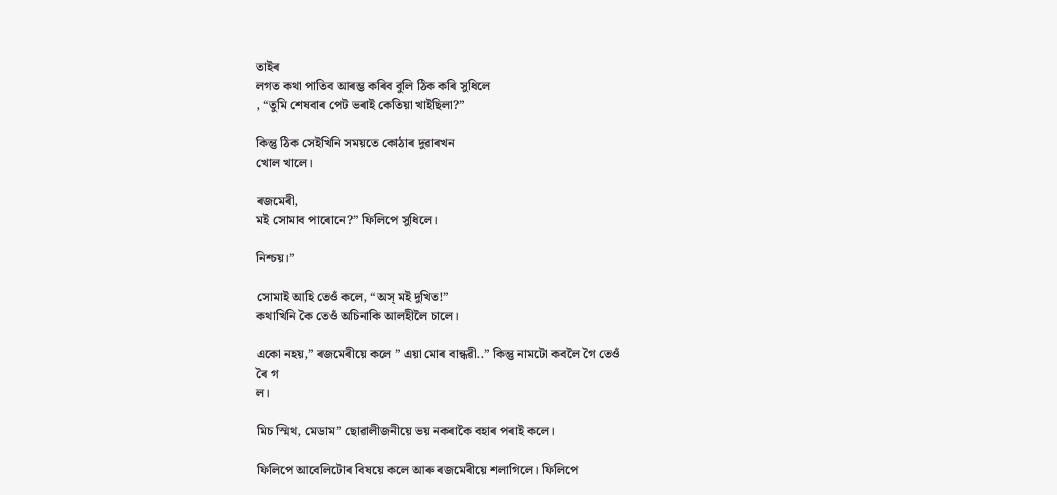তাইৰ
লগত কথা পাতিব আৰম্ভ কৰিব বুলি ঠিক কৰি সুধিলে
, “তুমি শেষবাৰ পেট ভৰাই কেতিয়া খাইছিলা?”

কিন্তু ঠিক সেইখিনি সময়তে কোঠাৰ দুৱাৰখন
খোল খালে।

ৰজমেৰী,
মই সোমাব পাৰোনে?” ফিলিপে সুধিলে।

নিশ্চয়।”

সোমাই আহি তেওঁ কলে, “অস্ মই দুখিত!”
কথাখিনি কৈ তেওঁ অচিনাকি আলহীলৈ চালে।

একো নহয়,” ৰজমেৰীয়ে কলে ” এয়া মোৰ বান্ধৱী..” কিন্তু নামটো কবলৈ গৈ তেওঁ
ৰৈ গ
ল।

মিচ স্মিথ, মেডাম” ছোৱালীজনীয়ে ভয় নকৰাকৈ বহাৰ পৰাই কলে।

ফিলিপে আবেলিটোৰ বিষয়ে কলে আৰু ৰজমেৰীয়ে শলাগিলে। ফিলিপে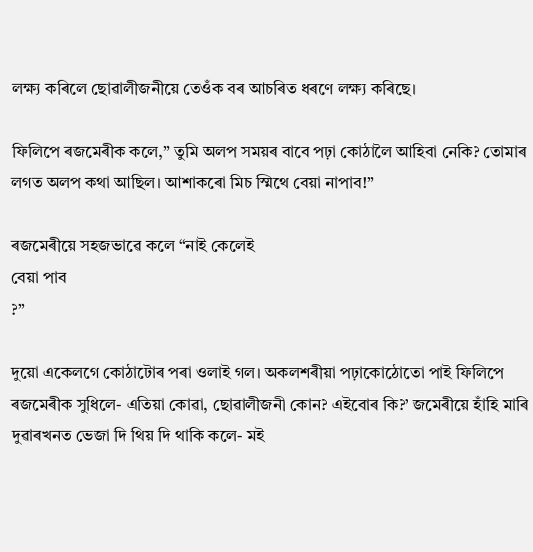লক্ষ্য কৰিলে ছোৱালীজনীয়ে তেওঁক বৰ আচৰিত ধৰণে লক্ষ্য কৰিছে।

ফিলিপে ৰজমেৰীক কলে,” তুমি অলপ সময়ৰ বাবে পঢ়া কোঠালৈ আহিবা নেকি? তোমাৰ লগত অলপ কথা আছিল। আশাকৰো মিচ স্মিথে বেয়া নাপাব!”

ৰজমেৰীয়ে সহজভাৱে কলে “নাই কেলেই
বেয়া পাব
?”

দুয়ো একেলগে কোঠাটোৰ পৰা ওলাই গল। অকলশৰীয়া পঢ়াকোঠোতো পাই ফিলিপে ৰজমেৰীক সুধিলে- এতিয়া কোৱা, ছোৱালীজনী কোন? এইবোৰ কি?’ জমেৰীয়ে হাঁহি মাৰি দুৱাৰখনত ভেজা দি থিয় দি থাকি কলে- মই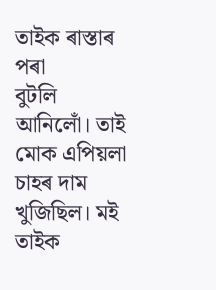তাইক ৰাস্তাৰ পৰা
বুটলি আনিলোঁ। তাই মোক এপিয়লা চাহৰ দাম খুজিছিল। মই তাইক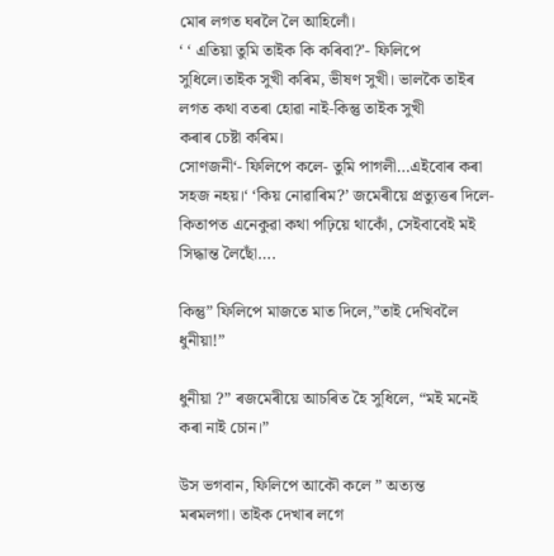মোৰ লগত ঘৰলৈ লৈ আহিলোঁ।
‘ ‘ এতিয়া তুমি তাইক কি কৰিবা?’- ফিলিপে সুধিলে।তাইক সুখী কৰিম, ভীষণ সুখী। ভালকৈ তাইৰ লগত কথা বতৰা হোৱা নাই-কিন্তু তাইক সুখী
কৰাৰ চেষ্টা কৰিম।
সোণজনী‘- ফিলিপে কলে- তুমি পাগলী…এইবোৰ কৰা সহজ নহয়।‘ ‘কিয় নোৱাৰিম?’ জমেৰীয়ে প্ৰত্যুত্তৰ দিলে- কিতাপত এনেকুৱা কথা পঢ়িয়ে থাকোঁ, সেইবাবেই মই সিদ্ধান্ত লৈছোঁ….

কিন্তু” ফিলিপে মাজতে মাত দিলে,”তাই দেখিবলৈ ধুনীয়া!”

ধুনীয়া ?” ৰজমেৰীয়ে আচৰিত হৈ সুধিলে, “মই মনেই কৰা নাই চোন।”

উস ভগবান, ফিলিপে আকৌ কলে ” অত্যন্ত
মৰমলগা। তাইক দেখাৰ লগে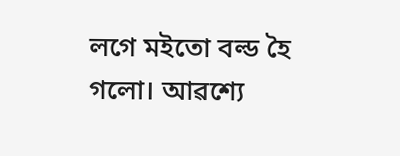লগে মইতো বল্ড হৈ গলো। আৱশ্যে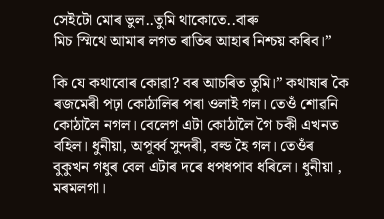সেইটো মোৰ ভুল..তুমি থাকোতে..বাৰু
মিচ স্মিথে আমাৰ লগত ৰাতিৰ আহাৰ নিশ্চয় কৰিব।”

কি যে কথাবোৰ কোৱা? বৰ আচৰিত তুমি।” কথাষাৰ কৈ ৰজমেৰী পঢ়া কোঠালিৰ পৰা ওলাই গল। তেওঁ শোৱনি কোঠালৈ নগল। বেলেগ এটা কোঠালৈ গৈ চকী এখনত বহিল। ধুনীয়া, অপূৰ্ব্ব সুন্দৰী, বল্ড হৈ গল। তেওঁৰ বুকুখন গধুৰ বেল এটাৰ দৰে ধপধপাব ধৰিলে। ধুনীয়া , মৰমলগা।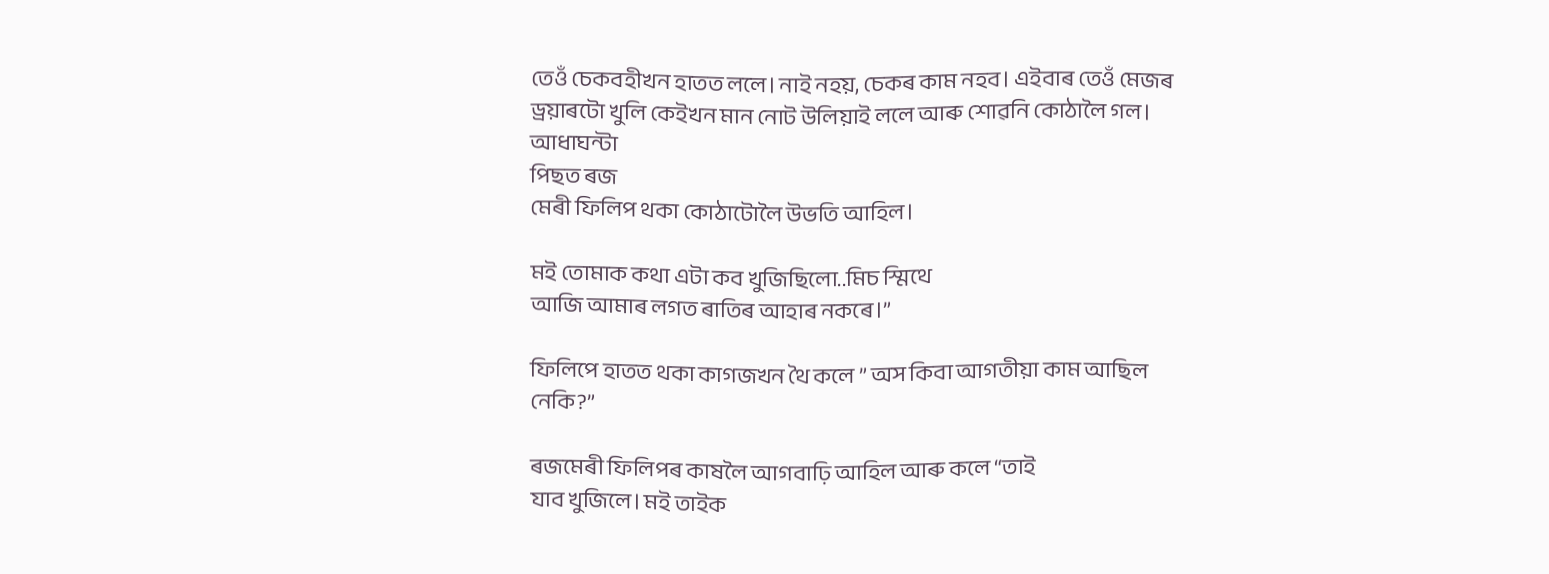তেওঁ চেকবহীখন হাতত ললে। নাই নহয়, চেকৰ কাম নহব। এইবাৰ তেওঁ মেজৰ ড্ৰয়াৰটো খুলি কেইখন মান নোট উলিয়াই ললে আৰু শোৱনি কোঠালৈ গল। আধাঘন্টা
পিছত ৰজ
মেৰী ফিলিপ থকা কোঠাটোলৈ উভতি আহিল।

মই তোমাক কথা এটা কব খুজিছিলো..মিচ স্মিথে
আজি আমাৰ লগত ৰাতিৰ আহাৰ নকৰে।”

ফিলিপে হাতত থকা কাগজখন থৈ কলে ” অস কিবা আগতীয়া কাম আছিল নেকি?”

ৰজমেৰী ফিলিপৰ কাষলৈ আগবাঢ়ি আহিল আৰু কলে “তাই
যাব খুজিলে। মই তাইক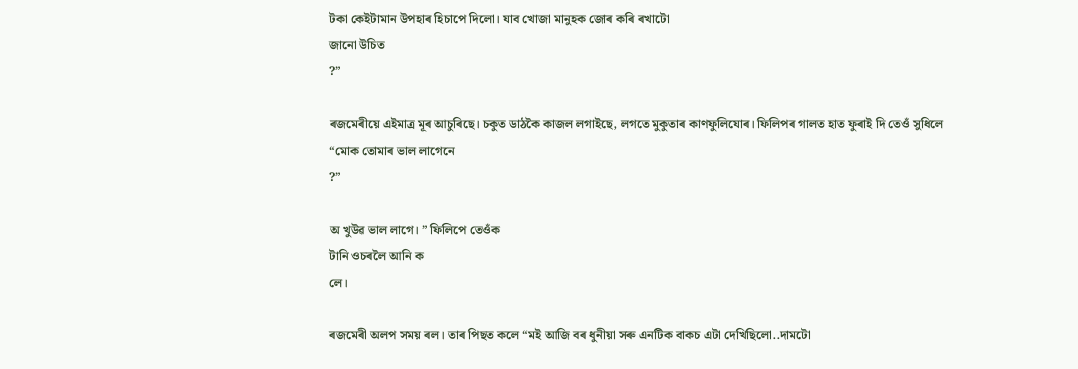টকা কেইটামান উপহাৰ হিচাপে দিলো। যাব খোজা মানুহক জোৰ কৰি ৰখাটো
জানো উচিত
?”

ৰজমেৰীয়ে এইমাত্র মূৰ আচুৰিছে। চকুত ডাঠকৈ কাজল লগাইছে, লগতে মুকুতাৰ কাণফুলিযোৰ। ফিলিপৰ গালত হাত ফুৰাই দি তেওঁ সুধিলে
“মোক তোমাৰ ভাল লাগেনে
?”

অ খুউৱ ভাল লাগে। ” ফিলিপে তেওঁক
টানি ওচৰলৈ আনি ক
লে।

ৰজমেৰী অলপ সময় ৰল। তাৰ পিছত কলে “মই আজি বৰ ধুনীয়া সৰু এনটিক বাকচ এটা দেখিছিলো..দামটো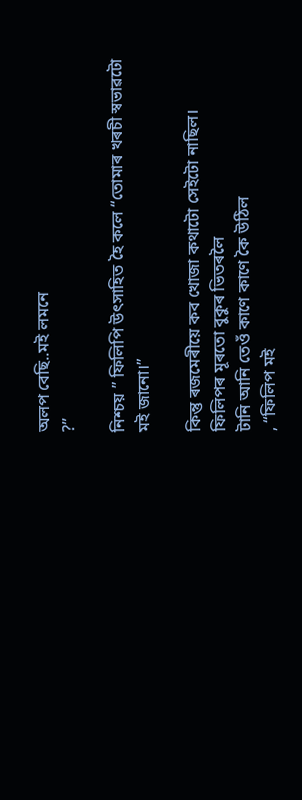অলপ বেছি..মই লমনে
?”

নিশ্চয় ” ফিলিপি উৎসাহিত হৈ কলে “তোমাৰ খৰচী স্বভাৱটো মই জানো।”

কিন্তু ৰজমেৰীয়ে কব খোজা কথাটো সেইটো নাছিল। ফিলিপৰ মূৰতো বুকুৰ ভিতৰলৈ
টানি আনি তেওঁ কাণে কাণে কৈ উঠিল
, “ফিলিপ মই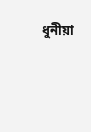ধুনীয়া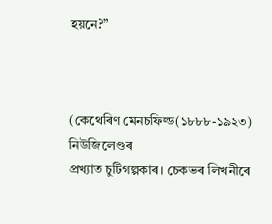হয়নে?”



(কেথেৰিণ মেনচফিল্ড(১৮৮৮-১৯২৩) নিউজিলেণ্ডৰ
প্ৰখ্যাত চুটিগল্পকাৰ। চেকভৰ লিখনীৰে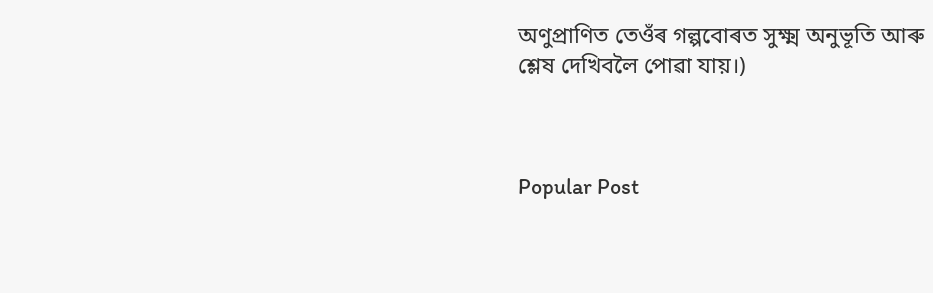অণুপ্ৰাণিত তেওঁৰ গল্পবোৰত সুক্ষ্ম অনুভূতি আৰু
শ্লেষ দেখিবলৈ পোৱা যায়।)



Popular Post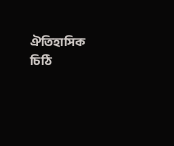ঐতিহাসিক চিঠি